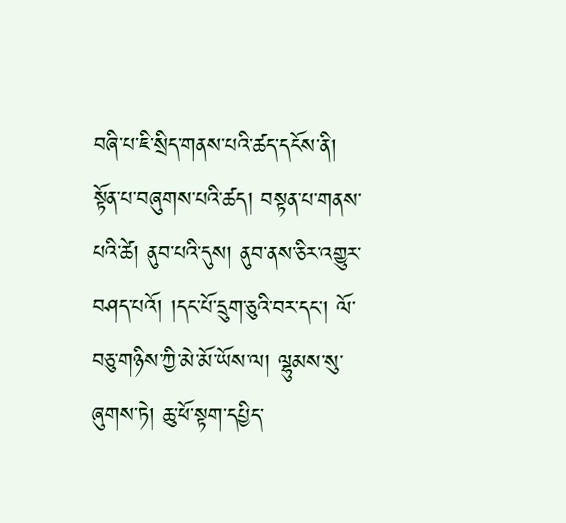བཞི་པ་ཇི་སྲིད་གནས་པའི་ཚད་དངོས་ནི། སྟོན་པ་བཞུགས་པའི་ཚད། བསྟན་པ་གནས་པའི་ཚེ། ནུབ་པའི་དུས། ནུབ་ནས་ཅིར་འགྱུར་བཤད་པའོ། །དང་པོ་དྲུག་ཅུའི་བར་དང་། ལོ་བཅུ་གཉིས་ཀྱི་མེ་མོ་ཡོས་ལ། ལྷུམས་སུ་ཞུགས་ཏེ། ཆུ་ཕོ་སྟག་དཔྱིད་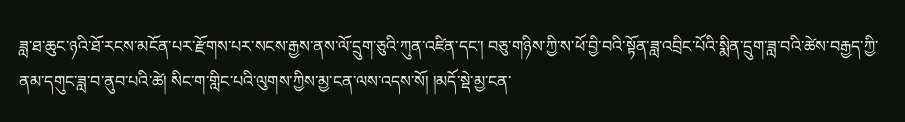ཟླ་ཐ་ཆུང་ཉའི་ཐོ་རངས་མངོན་པར་རྫོགས་པར་སངས་རྒྱས་ནས་ལོ་དྲུག་ཅུའི་ཀུན་འཛིན་དང་། བཅུ་གཉིས་ཀྱི་ས་ཕོ་བྱི་བའི་སྟོན་ཟླ་འབྲིང་པོའི་སྨིན་དྲུག་ཟླ་བའི་ཚེས་བརྒྱད་ཀྱི་ནམ་དགུང་ཟླ་བ་ནུབ་པའི་ཚེ། སིང་ག་གླིང་པའི་ལུགས་ཀྱིས་མྱ་ངན་ལས་འདས་སོ། །མདོ་སྡེ་མྱ་ངན་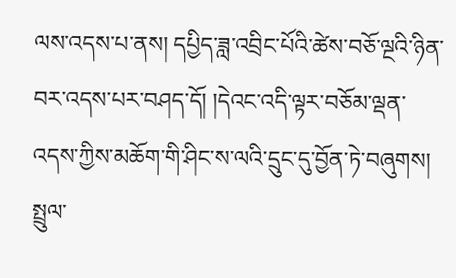ལས་འདས་པ་ནས། དཔྱིད་ཟླ་འབྲིང་པོའི་ཚེས་བཅོ་ལྔའི་ཉིན་བར་འདས་པར་བཤད་དོ། །དེའང་འདི་ལྟར་བཅོམ་ལྡན་འདས་ཀྱིས་མཆོག་གི་ཤིང་ས་ལའི་དྲུང་དུ་བྱོན་ཏེ་བཞུགས། སྤྲུལ་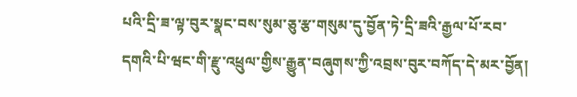པའི་དྲི་ཟ་ལྟ་བུར་སྣང་བས་སུམ་ཅུ་རྩ་གསུམ་དུ་བྱོན་ཏེ་དྲི་ཟའི་རྒྱལ་པོ་རབ་དགའི་པི་ཝང་གི་རྫུ་འཕྲུལ་གྱིས་རྒྱུན་བཞུགས་ཀྱི་འབྲས་བུར་བཀོད་དེ་མར་བྱོན།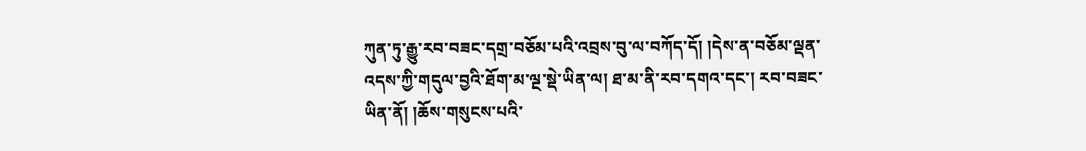ཀུན་ཏུ་རྒྱུ་རབ་བཟང་དགྲ་བཅོམ་པའི་འབྲས་བུ་ལ་བཀོད་དོ། །དེས་ན་བཅོམ་ལྡན་འདས་ཀྱི་གདུལ་བྱའི་ཐོག་མ་ལྔ་སྡེ་ཡིན་ལ། ཐ་མ་ནི་རབ་དགའ་དང་། རབ་བཟང་ཡིན་ནོ། །ཆོས་གསུངས་པའི་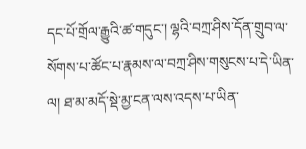དང་པོ་གྲོལ་རྒྱུའི་ཚ་གདུང་། ལྷའི་བཀྲ་ཤིས་དོན་གྲུབ་ལ་སོགས་པ་ཚོང་པ་རྣམས་ལ་བཀྲ་ཤིས་གསུངས་པ་དེ་ཡིན་ལ། ཐ་མ་མདོ་སྡེ་མྱ་ངན་ལས་འདས་པ་ཡིན་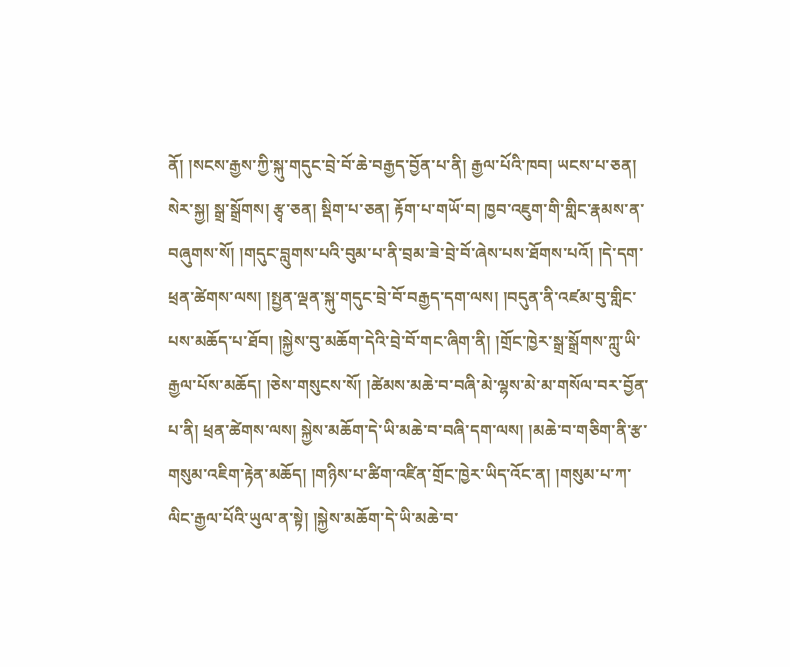ནོ། །སངས་རྒྱས་ཀྱི་སྐུ་གདུང་བྲེ་བོ་ཆེ་བརྒྱད་བྱོན་པ་ནི། རྒྱལ་པོའི་ཁབ། ཡངས་པ་ཅན། སེར་སྐྱ། སྒྲ་སྒྲོགས། རྩྭ་ཅན། སྡིག་པ་ཅན། རྟོག་པ་གཡོ་བ། ཁྱབ་འཇུག་གི་གླིང་རྣམས་ན་བཞུགས་སོ། །གདུང་བླུགས་པའི་བུམ་པ་ནི་བྲམ་ཟེ་བྲེ་བོ་ཞེས་པས་ཐོགས་པའོ། །དེ་དག་ཕྲན་ཚེགས་ལས། །སྤྱན་ལྡན་སྐུ་གདུང་བྲེ་བོ་བརྒྱད་དག་ལས། །བདུན་ནི་འཛམ་བུ་གླིང་པས་མཆོད་པ་ཐོབ། །སྐྱེས་བུ་མཆོག་དེའི་བྲེ་བོ་གང་ཞིག་ནི། །གྲོང་ཁྱེར་སྒྲ་སྒྲོགས་ཀླུ་ཡི་རྒྱལ་པོས་མཆོད། །ཅེས་གསུངས་སོ། །ཚེམས་མཆེ་བ་བཞི་མེ་ལྷས་མེ་མ་གསོལ་བར་བྱོན་པ་ནི། ཕྲན་ཚེགས་ལས། སྐྱེས་མཆོག་དེ་ཡི་མཆེ་བ་བཞི་དག་ལས། །མཆེ་བ་གཅིག་ནི་རྩ་གསུམ་འཇིག་རྟེན་མཆོད། །གཉིས་པ་ཚིག་འཛིན་གྲོང་ཁྱེར་ཡིད་འོང་ན། །གསུམ་པ་ཀ་ལིང་རྒྱལ་པོའི་ཡུལ་ན་སྟེ། །སྐྱེས་མཆོག་དེ་ཡི་མཆེ་བ་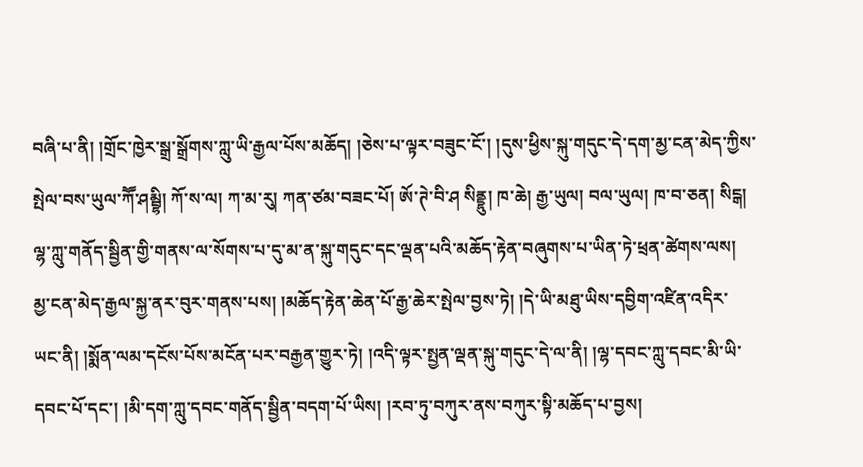བཞི་པ་ནི། །གྲོང་ཁྱེར་སྒྲ་སྒྲོགས་ཀླུ་ཡི་རྒྱལ་པོས་མཆོད། །ཅེས་པ་ལྟར་བཟུང་ངོ་། །དུས་ཕྱིས་སྐུ་གདུང་དེ་དག་མྱ་ངན་མེད་ཀྱིས་སྤེལ་བས་ཡུལ་ཀཽ་ཤམྦྷི། ཀོ་ས་ལ། ཀ་མ་རུ། ཀན་ཙམ་བཟང་པོ། ཨོ་ཊེ་བི་ཤ སིནྡྷུ། ཁ་ཆེ། རྒྱ་ཡུལ། བལ་ཡུལ། ཁ་བ་ཅན། སིངྒ། ལྷ་ཀླུ་གནོད་སྦྱིན་གྱི་གནས་ལ་སོགས་པ་དུ་མ་ན་སྐུ་གདུང་དང་ལྡན་པའི་མཆོད་རྟེན་བཞུགས་པ་ཡིན་ཏེ་ཕྲན་ཚེགས་ལས། མྱ་ངན་མེད་རྒྱལ་སྐྱ་ནར་བུར་གནས་པས། །མཆོད་རྟེན་ཆེན་པོ་རྒྱ་ཆེར་སྤེལ་བྱས་ཏེ། །དེ་ཡི་མཐུ་ཡིས་དབྱིག་འཛིན་འདིར་ཡང་ནི། །སྨོན་ལམ་དངོས་པོས་མངོན་པར་བརྒྱན་གྱུར་ཏེ། །འདི་ལྟར་སྤྱན་ལྡན་སྐུ་གདུང་དེ་ལ་ནི། །ལྷ་དབང་ཀླུ་དབང་མི་ཡི་དབང་པོ་དང་། །མི་དག་ཀླུ་དབང་གནོད་སྦྱིན་བདག་པོ་ཡིས། །རབ་ཏུ་བཀུར་ནས་བཀུར་སྟི་མཆོད་པ་བྱས།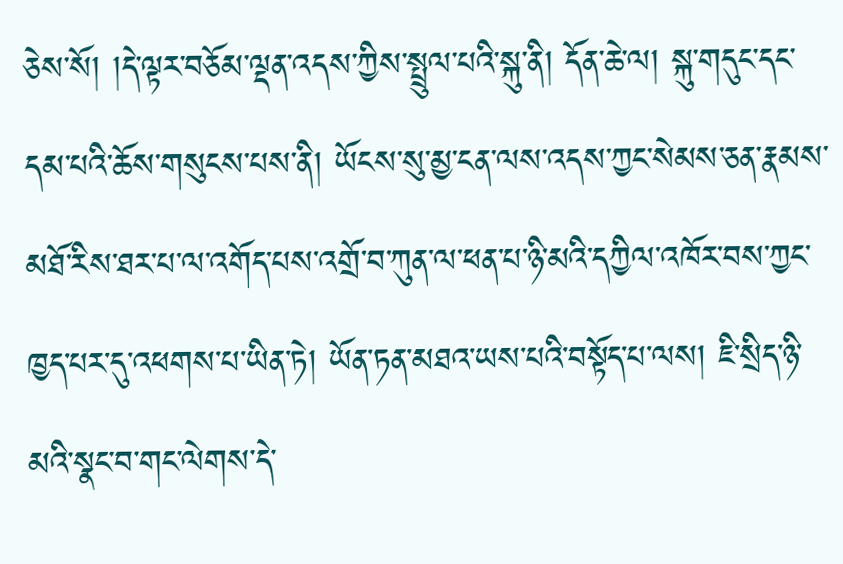ཅེས་སོ། །དེ་ལྟར་བཅོམ་ལྡན་འདས་ཀྱིས་སྤྲུལ་པའི་སྐུ་ནི། དོན་ཆེ་ལ། སྐུ་གདུང་དང་དམ་པའི་ཆོས་གསུངས་པས་ནི། ཡོངས་སུ་མྱ་ངན་ལས་འདས་ཀྱང་སེམས་ཅན་རྣམས་མཐོ་རིས་ཐར་པ་ལ་འགོད་པས་འགྲོ་བ་ཀུན་ལ་ཕན་པ་ཉི་མའི་དཀྱིལ་འཁོར་བས་ཀྱང་ཁྱད་པར་དུ་འཕགས་པ་ཡིན་ཏེ། ཡོན་ཏན་མཐའ་ཡས་པའི་བསྟོད་པ་ལས། ཇི་སྲིད་ཉི་མའི་སྣང་བ་གང་ལེགས་དེ་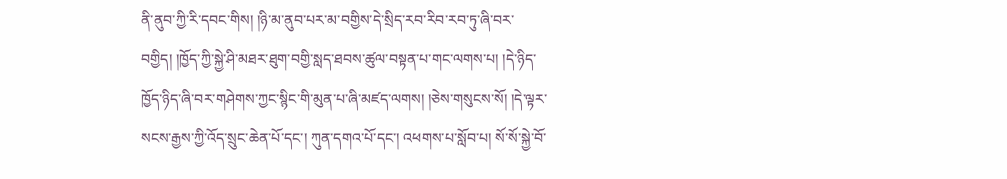ནི་ནུབ་ཀྱི་རི་དབང་གིས། །ཉི་མ་ནུབ་པར་མ་བགྱིས་དེ་སྲིད་རབ་རིབ་རབ་ཏུ་ཞི་བར་བགྱིད། །ཁྱོད་ཀྱི་སྐྱེ་ཤི་མཐར་ཐུག་བགྱི་སླད་ཐབས་ཚུལ་བསྟན་པ་གང་ལགས་པ། །དེ་ཉིད་ཁྱོད་ཉིད་ཞི་བར་གཤེགས་ཀྱང་སྙིང་གི་མུན་པ་ཞི་མཛད་ལགས། །ཅེས་གསུངས་སོ། །དེ་ལྟར་སངས་རྒྱས་ཀྱི་འོད་སྲུང་ཆེན་པོ་དང་། ཀུན་དགའ་པོ་དང་། འཕགས་པ་སློབ་པ། སོ་སོ་སྐྱེ་བོ་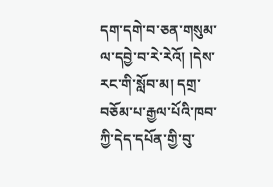དག་དགེ་བ་ཅན་གསུམ་ལ་དབྱེ་བ་རེ་རེའོ། །དེས་རང་གི་སློབ་མ། དགྲ་བཅོམ་པ་རྒྱལ་པོའི་ཁབ་ཀྱི་དེད་དཔོན་གྱི་བུ་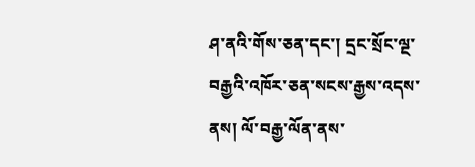ཤ་ནའི་གོས་ཅན་དང་། དྲང་སྲོང་ལྔ་བརྒྱའི་འཁོར་ཅན་སངས་རྒྱས་འདས་ནས། ལོ་བརྒྱ་ལོན་ནས་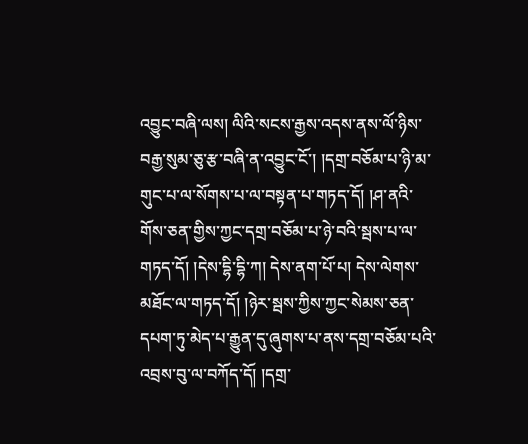འབྱུང་བཞི་ལས། ལིའི་སངས་རྒྱས་འདས་ནས་ལོ་ཉིས་བརྒྱ་སུམ་ཅུ་རྩ་བཞི་ན་འབྱུང་ངོ་། །དགྲ་བཅོམ་པ་ཉི་མ་གུང་པ་ལ་སོགས་པ་ལ་བསྟན་པ་གཏད་དོ། །ཤ་ནའི་གོས་ཅན་གྱིས་ཀྱང་དགྲ་བཅོམ་པ་ཉེ་བའི་སྦས་པ་ལ་གཏད་དོ། །དེས་དྷི་དྷི་ཀ། དེས་ནག་པོ་པ། དེས་ལེགས་མཐོང་ལ་གཏད་དོ། །ཉེར་སྦས་ཀྱིས་ཀྱང་སེམས་ཅན་དཔག་ཏུ་མེད་པ་རྒྱུན་དུ་ཞུགས་པ་ནས་དགྲ་བཅོམ་པའི་འབྲས་བུ་ལ་བཀོད་དོ། །དགྲ་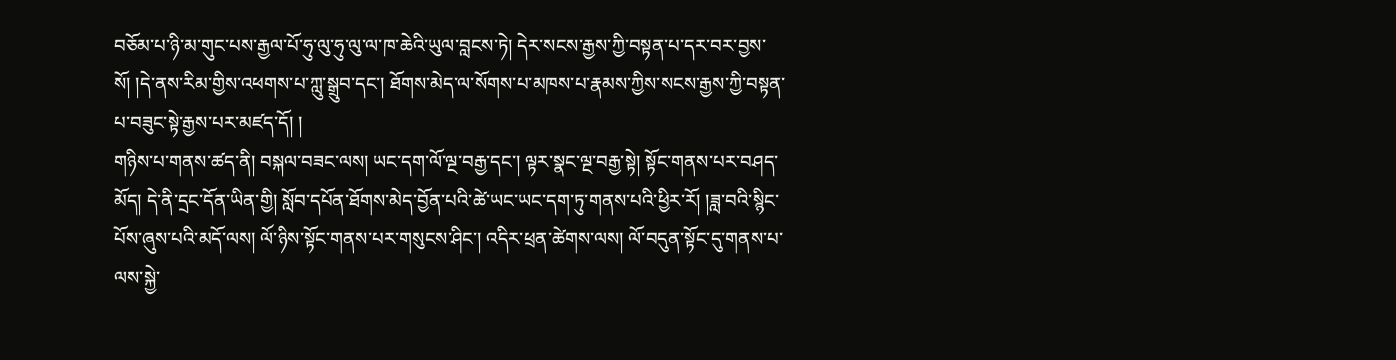བཅོམ་པ་ཉི་མ་གུང་པས་རྒྱལ་པོ་ཧུ་ལུ་ཧུ་ལུ་ལ་ཁ་ཆེའི་ཡུལ་བླངས་ཏེ། དེར་སངས་རྒྱས་ཀྱི་བསྟན་པ་དར་བར་བྱས་སོ། །དེ་ནས་རིམ་གྱིས་འཕགས་པ་ཀླུ་སྒྲུབ་དང་། ཐོགས་མེད་ལ་སོགས་པ་མཁས་པ་རྣམས་ཀྱིས་སངས་རྒྱས་ཀྱི་བསྟན་པ་བཟུང་སྟེ་རྒྱས་པར་མཛད་དོ། །
གཉིས་པ་གནས་ཚད་ནི། བསྐལ་བཟང་ལས། ཡང་དག་ལོ་ལྔ་བརྒྱ་དང་། ལྟར་སྣང་ལྔ་བརྒྱ་སྟེ། སྟོང་གནས་པར་བཤད་མོད། དེ་ནི་དྲང་དོན་ཡིན་གྱི། སློབ་དཔོན་ཐོགས་མེད་བྱོན་པའི་ཚེ་ཡང་ཡང་དག་ཏུ་གནས་པའི་ཕྱིར་རོ། །ཟླ་བའི་སྙིང་པོས་ཞུས་པའི་མདོ་ལས། ལོ་ཉིས་སྟོང་གནས་པར་གསུངས་ཤིང་། འདིར་ཕྲན་ཚེགས་ལས། ལོ་བདུན་སྟོང་དུ་གནས་པ་ལས་སྐྱེ་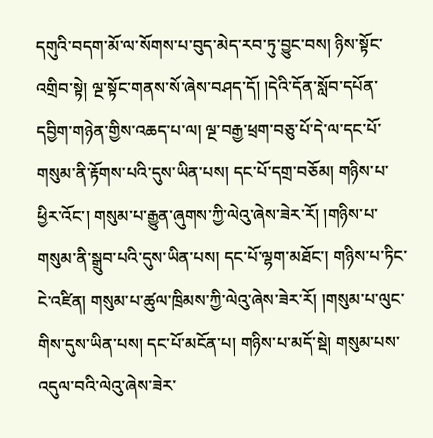དགུའི་བདག་མོ་ལ་སོགས་པ་བུད་མེད་རབ་ཏུ་བྱུང་བས། ཉིས་སྟོང་འགྲིབ་སྟེ། ལྔ་སྟོང་གནས་སོ་ཞེས་བཤད་དོ། །དེའི་དོན་སློབ་དཔོན་དབྱིག་གཉེན་གྱིས་འཆད་པ་ལ། ལྔ་བརྒྱ་ཕྲག་བཅུ་པོ་དེ་ལ་དང་པོ་གསུམ་ནི་རྟོགས་པའི་དུས་ཡིན་པས། དང་པོ་དགྲ་བཅོམ། གཉིས་པ་ཕྱིར་འོང་། གསུམ་པ་རྒྱུན་ཞུགས་ཀྱི་ལེའུ་ཞེས་ཟེར་རོ། །གཉིས་པ་གསུམ་ནི་སྒྲུབ་པའི་དུས་ཡིན་པས། དང་པོ་ལྷག་མཐོང་། གཉིས་པ་ཏིང་ངེ་འཛིན། གསུམ་པ་ཚུལ་ཁྲིམས་ཀྱི་ལེའུ་ཞེས་ཟེར་རོ། །གསུམ་པ་ལུང་གིས་དུས་ཡིན་པས། དང་པོ་མངོན་པ། གཉིས་པ་མདོ་སྡེ། གསུམ་པས་འདུལ་བའི་ལེའུ་ཞེས་ཟེར་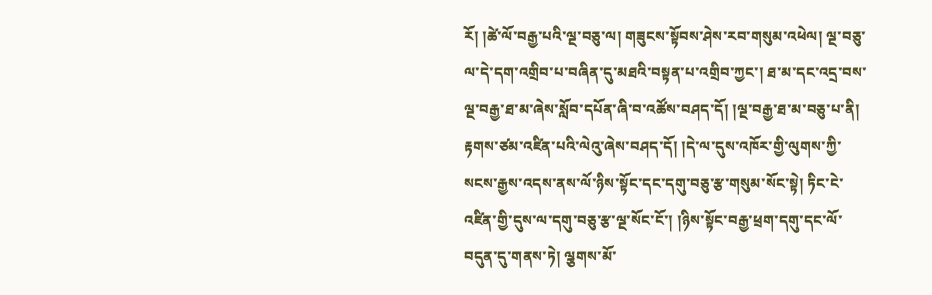རོ། །ཚེ་ལོ་བརྒྱ་པའི་ལྔ་བཅུ་ལ། གཟུངས་སྟོབས་ཤེས་རབ་གསུམ་འཕེལ། ལྔ་བཅུ་ལ་དེ་དག་འགྲིབ་པ་བཞིན་དུ་མཐའི་བསྟན་པ་འགྲིབ་ཀྱང་། ཐ་མ་དང་འདྲ་བས་ལྔ་བརྒྱ་ཐ་མ་ཞེས་སློབ་དཔོན་ཞི་བ་འཚོས་བཤད་དོ། །ལྔ་བརྒྱ་ཐ་མ་བཅུ་པ་ནི། རྟགས་ཙམ་འཛིན་པའི་ལེའུ་ཞེས་བཤད་དོ། །དེ་ལ་དུས་འཁོར་གྱི་ལུགས་ཀྱི་སངས་རྒྱས་འདས་ནས་ལོ་ཉིས་སྟོང་དང་དགུ་བཅུ་རྩ་གསུམ་སོང་སྟེ། ཏིང་ངེ་འཛིན་གྱི་དུས་ལ་དགུ་བཅུ་རྩ་ལྔ་སོང་ངོ་། །ཉིས་སྟོང་བརྒྱ་ཕྲག་དགུ་དང་ལོ་བདུན་དུ་གནས་ཏེ། ལྕགས་མོ་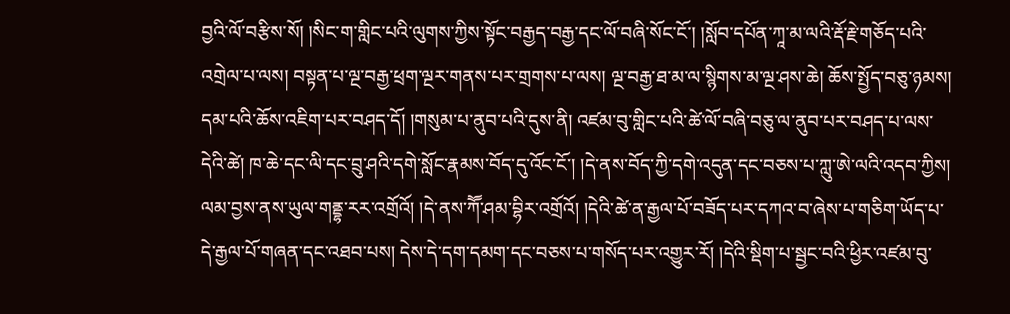བྱའི་ལོ་བརྩིས་སོ། །སིང་ག་གླིང་པའི་ལུགས་ཀྱིས་སྟོང་བརྒྱད་བརྒྱ་དང་ལོ་བཞི་སོང་ངོ་། །སློབ་དཔོན་ཀཱ་མ་ལའི་རྡོ་རྗེ་གཅོད་པའི་འགྲེལ་པ་ལས། བསྟན་པ་ལྔ་བརྒྱ་ཕྲག་ལྔར་གནས་པར་གྲགས་པ་ལས། ལྔ་བརྒྱ་ཐ་མ་ལ་སྙིགས་མ་ལྔ་ཤས་ཆེ། ཆོས་སྤྱོད་བཅུ་ཉམས། དམ་པའི་ཆོས་འཇིག་པར་བཤད་དོ། །གསུམ་པ་ནུབ་པའི་དུས་ནི། འཛམ་བུ་གླིང་པའི་ཚེ་ལོ་བཞི་བཅུ་ལ་ནུབ་པར་བཤད་པ་ལས་དེའི་ཚེ། ཁ་ཆེ་དང་ལི་དང་བྲུ་ཤའི་དགེ་སློང་རྣམས་བོད་དུ་འོང་ངོ་། །དེ་ནས་བོད་ཀྱི་དགེ་འདུན་དང་བཅས་པ་ཀླུ་ཨེ་ལའི་འདབ་ཀྱིས། ལམ་བྱས་ནས་ཡུལ་གནྡྷ་རར་འགྲོའོ། །དེ་ནས་ཀཽ་ཤམ་བྷིར་འགྲོའོ། །དེའི་ཚེ་ན་རྒྱལ་པོ་བཟོད་པར་དཀའ་བ་ཞེས་པ་གཅིག་ཡོད་པ་དེ་རྒྱལ་པོ་གཞན་དང་འཐབ་པས། དེས་དེ་དག་དམག་དང་བཅས་པ་གསོད་པར་འགྱུར་རོ། །དེའི་སྡིག་པ་སྦྱང་བའི་ཕྱིར་འཛམ་བུ་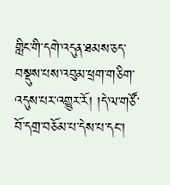གླིང་གི་དགེ་འདུན་ཐམས་ཅད་བསྡུས་པས་འབུམ་ཕྲག་གཅིག་འདུས་པར་འགྱུར་རོ། །དེ་ལ་གཙོ་བོ་དགྲ་བཅོམ་པ་དེས་པ་དང་།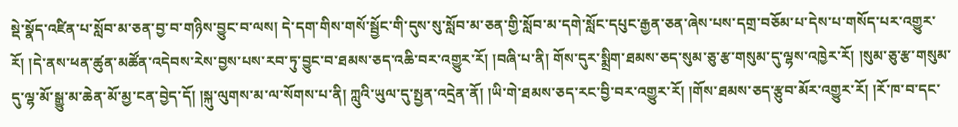སྡེ་སྣོད་འཛིན་པ་སློབ་མ་ཅན་བྱ་བ་གཉིས་བྱུང་བ་ལས། དེ་དག་གིས་གསོ་སྦྱོང་གི་དུས་སུ་སློབ་མ་ཅན་གྱི་སློབ་མ་དགེ་སློང་དཔུང་རྒྱན་ཅན་ཞེས་པས་དགྲ་བཅོམ་པ་དེས་པ་གསོད་པར་འགྱུར་རོ། །དེ་ནས་ཕན་ཚུན་མཚོན་འདེབས་རེས་བྱས་པས་རབ་ཏུ་བྱུང་བ་ཐམས་ཅད་འཆི་བར་འགྱུར་རོ། །བཞི་པ་ནི། གོས་དུར་སྨྲིག་ཐམས་ཅད་སུམ་ཅུ་རྩ་གསུམ་དུ་ལྷས་འཁྱེར་རོ། །སུམ་ཅུ་རྩ་གསུམ་དུ་ལྷ་མོ་སྒྱུ་མ་ཆེན་མོ་མྱ་ངན་བྱེད་དོ། །སྐུ་ལུགས་མ་ལ་སོགས་པ་ནི། ཀླུའི་ཡུལ་དུ་སྤྱན་འདྲེན་ནོ། །ཡི་གེ་ཐམས་ཅད་རང་བྱི་བར་འགྱུར་རོ། །གོས་ཐམས་ཅད་རྩུབ་མོར་འགྱུར་རོ། །རོ་ཁ་བ་དང་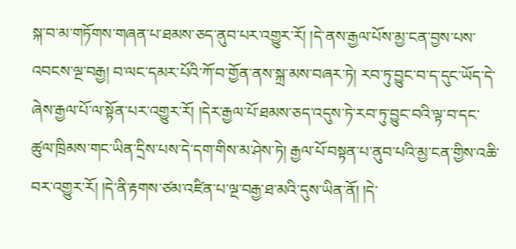སྐ་བ་མ་གཏོགས་གཞན་པ་ཐམས་ཅད་ནུབ་པར་འགྱུར་རོ། །དེ་ནས་རྒྱལ་པོས་མྱ་ངན་བྱས་པས་འབངས་ལྔ་བརྒྱ། བ་ལང་དམར་པོའི་ཀོ་བ་གྱོན་ནས་སྐྲ་མས་བཞར་ཏེ། རབ་ཏུ་བྱུང་བ་ད་དུང་ཡོད་དེ་ཞེས་རྒྱལ་པོ་ལ་སྟོན་པར་འགྱུར་རོ། །དེར་རྒྱལ་པོ་ཐམས་ཅད་འདུས་ཏེ་རབ་ཏུ་བྱུང་བའི་ལྟ་བ་དང་ཚུལ་ཁྲིམས་གང་ཡིན་དྲིས་པས་དེ་དག་གིས་མ་ཤེས་ཏེ། རྒྱལ་པོ་བསྟན་པ་ནུབ་པའི་མྱ་ངན་གྱིས་འཆི་བར་འགྱུར་རོ། །དེ་ནི་རྟགས་ཙམ་འཛིན་པ་ལྔ་བརྒྱ་ཐ་མའི་དུས་ཡིན་ནོ། །དེ་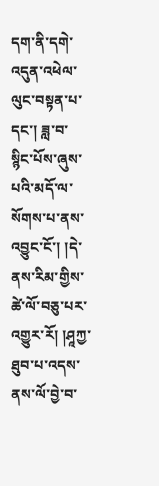དག་ནི་དགེ་འདུན་འཕེལ་ལུང་བསྟན་པ་དང་། ཟླ་བ་སྙིང་པོས་ཞུས་པའི་མདོ་ལ་སོགས་པ་ནས་འབྱུང་ངོ་། །དེ་ནས་རིམ་གྱིས་ཚེ་ལོ་བཅུ་པར་འགྱུར་རོ། །ཤཱཀྱ་ཐུབ་པ་འདས་ནས་ལོ་བྱེ་བ་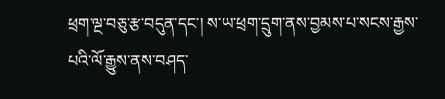ཕྲག་ལྔ་བཅུ་རྩ་བདུན་དང་། ས་ཡ་ཕྲག་དྲུག་ནས་བྱམས་པ་སངས་རྒྱས་པའི་ལོ་རྒྱུས་ནས་བཤད་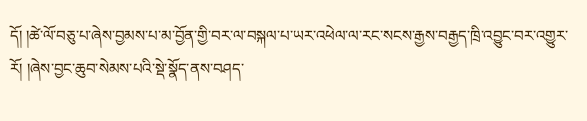དོ། །ཚེ་ལོ་བཅུ་པ་ཞེས་བྱམས་པ་མ་བྱོན་གྱི་བར་ལ་བསྐལ་པ་ཡར་འཕེལ་ལ་རང་སངས་རྒྱས་བརྒྱད་ཁྲི་འབྱུང་བར་འགྱུར་རོ། །ཞེས་བྱང་ཆུབ་སེམས་པའི་སྡེ་སྣོད་ནས་བཤད་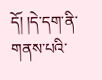དོ། །དེ་དག་ནི་གནས་པའི་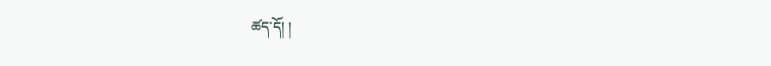ཚད་དོ། །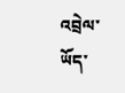འབྲེལ་ཡོད་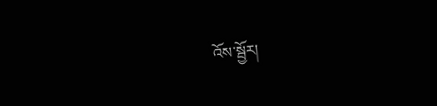འོས་སྦྱོར།